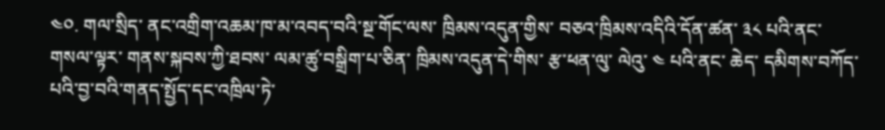༤༠. གལ་སྲིད་ ནང་འགྲིག་འཆམ་ཁ་མ་འབད་བའི་སྔ་གོང་ལས་ ཁྲིམས་འདུན་གྱིས་ བཅའ་ཁྲིམས་འདིའི་དོན་ཚན་ ༣༨ པའི་ནང་གསལ་ལྟར་ གནས་སྐབས་ཀྱི་ཐབས་ ལམ་ཚུ་བསྒྲིག་པ་ཅིན་ ཁྲིམས་འདུན་དེ་གིས་ རྩ་ཕན་ལུ་ ལེའུ་ ༤ པའི་ནང་ ཆེད་ དམིགས་བཀོད་པའི་བྱ་བའི་གནད་སྤྱོད་དང་འཁྲིལ་ཏེ་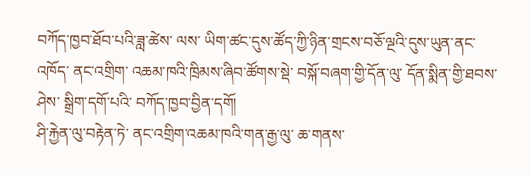བཀོད་ཁྱབ་ཐོབ་པའི་ཟླ་ཚེས་ ལས་ ཡིག་ཚང་དུས་ཚོད་ཀྱི་ཉིན་གྲངས་བཅོ་ལྔའི་དུས་ཡུན་ནང་འཁོད་ ནང་འགྲིག་ འཆམ་ཁའི་ཁྲིམས་ཞིབ་ཚོགས་སྡེ་ བསྐོ་བཞག་གྱི་དོན་ལུ་ དོན་སྨིན་གྱི་ཐབས་ཤེས་ སྒྲིག་དགོ་པའི་ བཀོད་ཁྱབ་བྱིན་དགོ།
ཤི་རྐྱེན་ལུ་བརྟེན་ཏེ་ ནང་འགྲིག་འཆམ་ཁའི་གན་རྒྱ་ལུ་ ཆ་གནས་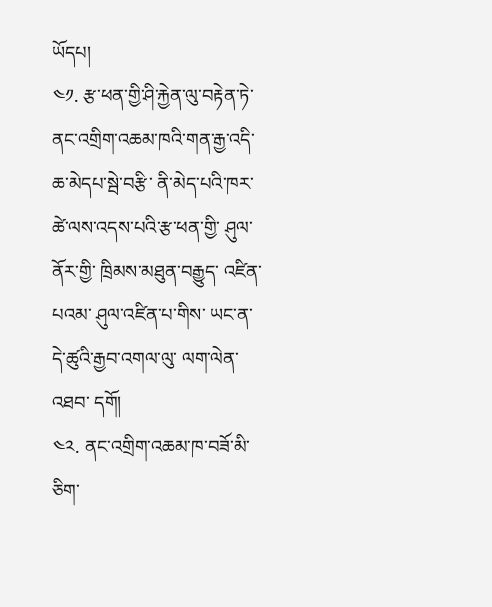ཡོདཔ།
༤༡. རྩ་ཕན་གྱི་ཤི་རྐྱེན་ལུ་བརྟེན་ཏེ་ ནང་འགྲིག་འཆམ་ཁའི་གན་རྒྱ་འདི་ ཆ་མེདཔ་སྦེ་བརྩི་ ནི་མེད་པའི་ཁར་ ཚེ་ལས་འདས་པའི་རྩ་ཕན་གྱི་ ཤུལ་ནོར་གྱི་ ཁྲིམས་མཐུན་བརྒྱུད་ འཛིན་པའམ་ ཤུལ་འཛིན་པ་གིས་ ཡང་ན་ དེ་ཚུའི་རྒྱབ་འགལ་ལུ་ ལག་ལེན་འཐབ་ དགོ།
༤༢. ནང་འགྲིག་འཆམ་ཁ་བཟོ་མི་ཅིག་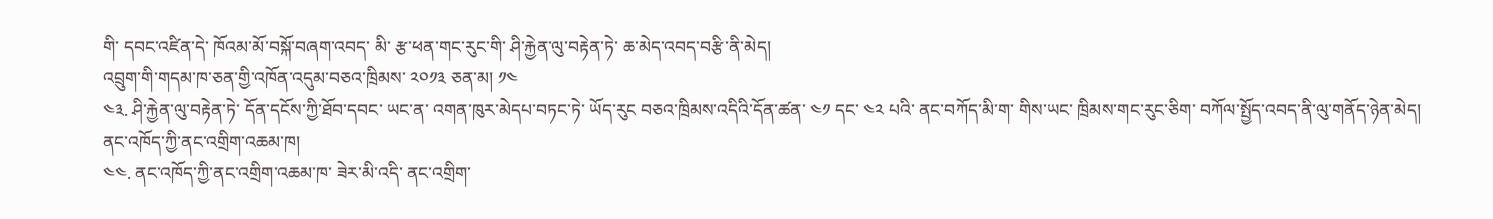གི་ དབང་འཛིན་དེ་ ཁོའམ་མོ་བསྐོ་བཞག་འབད་ མི་ རྩ་ཕན་གང་རུང་གི་ ཤི་རྐྱེན་ལུ་བརྟེན་ཏེ་ ཆ་མེད་འབད་བརྩི་ནི་མེད།
འབྲུག་གི་གདམ་ཁ་ཅན་གྱི་འཁོན་འདུམ་བཅའ་ཁྲིམས་ ༢༠༡༣ ཅན་མ། ༡༤
༤༣. ཤི་རྐྱེན་ལུ་བརྟེན་ཏེ་ དོན་དངོས་ཀྱི་ཐོབ་དབང་ ཡང་ན་ འགན་ཁུར་མེདཔ་བཏང་ཏེ་ ཡོད་རུང བཅའ་ཁྲིམས་འདིའི་དོན་ཚན་ ༤༡ དང་ ༤༢ པའི་ ནང་བཀོད་མི་ག་ གིས་ཡང་ ཁྲིམས་གང་རུང་ཅིག་ བཀོལ་སྤྱོད་འབད་ནི་ལུ་གནོད་ཉེན་མེད།
ནང་འཁོད་ཀྱི་ནང་འགྲིག་འཆམ་ཁ།
༤༤. ནང་འཁོད་ཀྱི་ནང་འགྲིག་འཆམ་ཁ་ ཟེར་མི་འདི་ ནང་འགྲིག་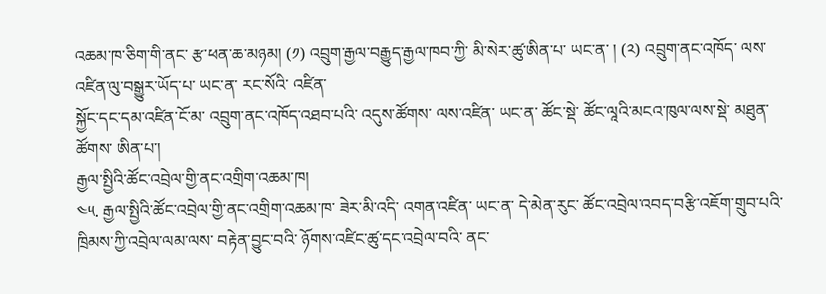འཆམ་ཁ་ཅིག་གི་ནང་ རྩ་ཕན་ཆ་མཉམ། (༡) འབྲུག་རྒྱལ་བརྒྱུད་རྒྱལ་ཁབ་ཀྱི་ མི་སེར་ཚུ་ཨིན་པ་ ཡང་ན་ ། (༢) འབྲུག་ནང་འཁོད་ ལས་འཛིན་ལུ་བསྒྱུར་ཡོད་པ་ ཡང་ན་ རང་སོའི་ འཛིན་
སྐྱོང་དང་དམ་འཛིན་ངོ་མ་ འབྲུག་ནང་འཁོད་འཐབ་པའི་ འདུས་ཚོགས་ ལས་འཛིན་ ཡང་ན་ ཚོང་སྡེ་ ཚོང་ལཱའི་མངའ་ཁུལ་ལས་སྡེ་ མཐུན་ཚོགས་ ཨིན་པ་།
རྒྱལ་སྤྱིའི་ཚོང་འབྲེལ་གྱི་ནང་འགྲིག་འཆམ་ཁ།
༤༥. རྒྱལ་སྤྱིའི་ཚོང་འབྲེལ་གྱི་ནང་འགྲིག་འཆམ་ཁ་ ཟེར་མི་འདི་ འགན་འཛིན་ ཡང་ན་ དེ་མེན་རུང་ ཚོང་འབྲེལ་འབད་བརྩི་འཇོག་གྲུབ་པའི་ ཁྲིམས་ཀྱི་འབྲེལ་ལམ་ལས་ བརྟེན་བྱུང་བའི་ ཉོགས་འཛིང་ཚུ་དང་འབྲེལ་བའི་ ནང་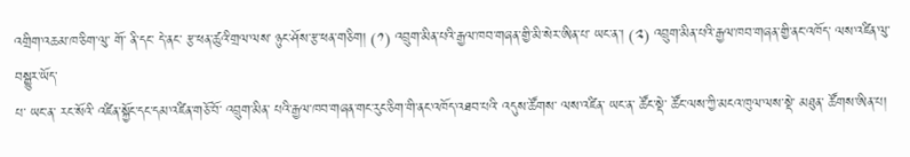འགྲིག་འཆམ་ཁ་ཅིག་ལུ་ གོ་ ནི་དང་ དེ་ནང་ རྩ་ཕན་ཚུའི་གྲལ་ལས་ ཉུང་ཤོས་རྩ་ཕན་གཅིག། (༡) འབྲུག་མིན་པའི་རྒྱལ་ཁབ་གཞན་གྱི་མི་སེར་ཨིན་པ་ ཡང་ན་། (༢) འབྲུག་མིན་པའི་རྒྱལ་ཁབ་གཞན་གྱི་ནང་འཁོད་ ལས་འཛིན་ལུ་བསྒྱུར་ཡོད་
པ་ ཡང་ན་ རང་སོའི་ འཛིན་སྐྱོང་དང་དམ་འཛིན་གཅོ་བོ་ འབྲུག་མིན་ པའི་རྒྱལ་ཁབ་གཞན་གང་རུང་ཅིག་གི་ནང་འཁོད་འཐབ་པའི་ འདུས་ཚོགས་ ལས་འཛིན་ ཡང་ན་ ཚོང་སྡེ་ ཚོང་ལས་ཀྱི་མངའ་ཁུལ་ལས་སྡེ་ མཐུན་ ཚོགས་ཨིན་པ།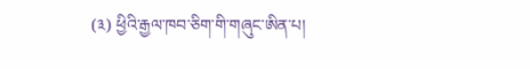(༣) ཕྱིའི་རྒྱལ་ཁབ་ཅིག་གི་གཞུང་ཨིན་པ།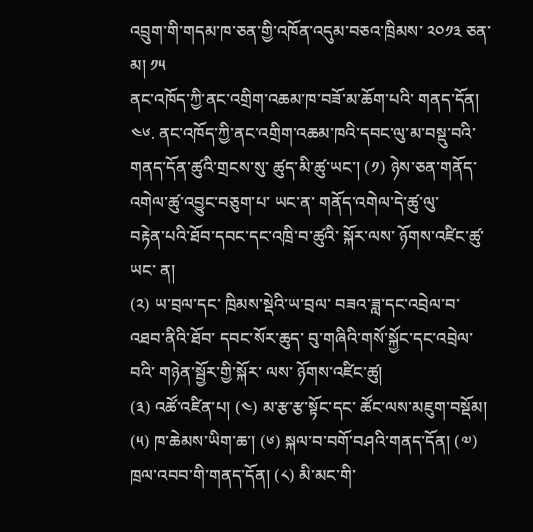འབྲུག་གི་གདམ་ཁ་ཅན་གྱི་འཁོན་འདུམ་བཅའ་ཁྲིམས་ ༢༠༡༣ ཅན་མ། ༡༥
ནང་འཁོད་ཀྱི་ནང་འགྲིག་འཆམ་ཁ་བཟོ་མ་ཆོག་པའི་ གནད་དོན།
༤༦. ནང་འཁོད་ཀྱི་ནང་འགྲིག་འཆམ་ཁའི་དབང་ལུ་མ་བསྡུ་བའི་ གནད་དོན་ཚུའི་གྲངས་སུ་ ཚུད་མི་ཚུ་ཡང་། (༡) ཉེས་ཅན་གནོད་འགེལ་ཚུ་འབྱུང་བཅུག་པ་ ཡང་ན་ གནོད་འགེལ་དེ་ཚུ་ལུ་
བརྟེན་པའི་ཐོབ་དབང་དང་འཁྲི་བ་ཚུའི་ སྐོར་ལས་ ཉོགས་འཛིང་ཚུ་ ཡང་ ན།
(༢) ཡ་བྲལ་དང་ ཁྲིམས་སྡེའི་ཡ་བྲལ་ བཟའ་ཟླ་དང་འབྲེལ་བ་འཐབ་ནིའི་ཐོབ་ དབང་སོར་ཆུད་ བུ་གཞིའི་གསོ་སྐྱོང་དང་འབྲེལ་བའི་ གཉེན་སྦྱོར་གྱི་སྐོར་ ལས་ ཉོགས་འཛིང་ཚུ།
(༣) འཚོ་འཛིན་པ། (༤) མ་རྩ་རྩ་སྟོང་དང་ ཚོང་ལས་མཇུག་བསྡོམ། (༥) ཁ་ཆེམས་ཡིག་ཆ་། (༦) སྐལ་བ་བགོ་བཤའི་གནད་དོན། (༧) ཁྲལ་འབབ་གི་གནད་དོན། (༨) མི་མང་གི་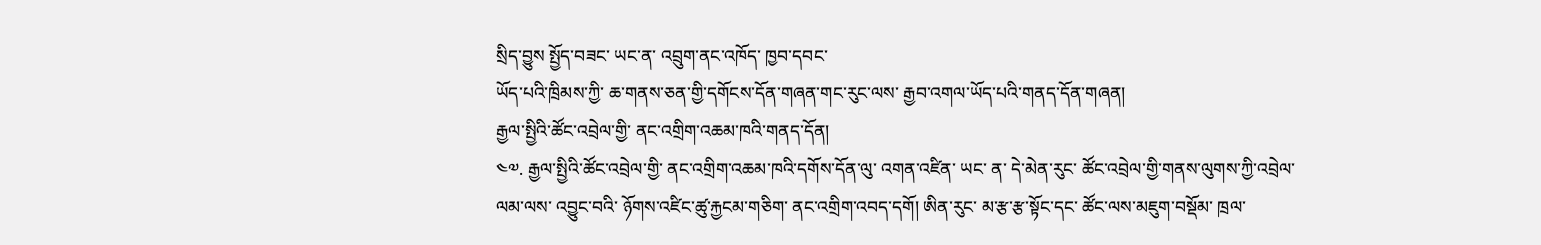སྲིད་བྱུས སྤྱོད་བཟང་ ཡང་ན་ འབྲུག་ནང་འཁོད་ ཁྱབ་དབང་
ཡོད་པའི་ཁྲིམས་ཀྱི་ ཆ་གནས་ཅན་གྱི་དགོངས་དོན་གཞན་གང་རུང་ལས་ རྒྱབ་འགལ་ཡོད་པའི་གནད་དོན་གཞན།
རྒྱལ་སྤྱིའི་ཚོང་འབྲེལ་གྱི་ ནང་འགྲིག་འཆམ་ཁའི་གནད་དོན།
༤༧. རྒྱལ་སྤྱིའི་ཚོང་འབྲེལ་གྱི་ ནང་འགྲིག་འཆམ་ཁའི་དགོས་དོན་ལུ་ འགན་འཛིན་ ཡང་ ན་ དེ་མེན་རུང་ ཚོང་འབྲེལ་གྱི་གནས་ལུགས་ཀྱི་འབྲེལ་ལམ་ལས་ འབྱུང་བའི་ ཉོགས་འཛིང་ཚུ་རྐྱངམ་གཅིག་ ནང་འགྲིག་འབད་དགོ། ཨིན་རུང་ མ་རྩ་རྩ་སྟོང་དང་ ཚོང་ལས་མཇུག་བསྡོམ་ ཁྲལ་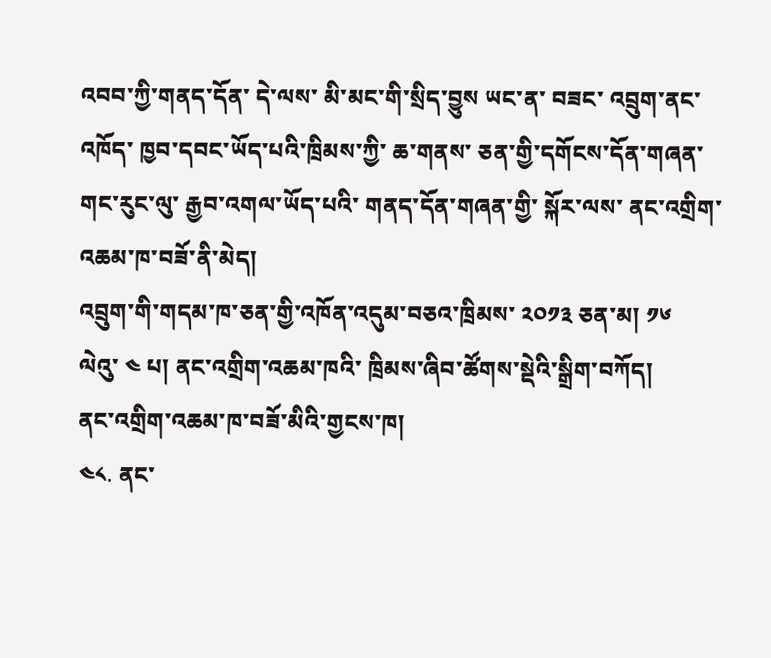འབབ་ཀྱི་གནད་དོན་ དེ་ལས་ མི་མང་གི་སྲིད་བྱུས ཡང་ན་ བཟང་ འབྲུག་ནང་འཁོད་ ཁྱབ་དབང་ཡོད་པའི་ཁྲིམས་ཀྱི་ ཆ་གནས་ ཅན་གྱི་དགོངས་དོན་གཞན་གང་རུང་ལུ་ རྒྱབ་འགལ་ཡོད་པའི་ གནད་དོན་གཞན་གྱི་ སྐོར་ལས་ ནང་འགྲིག་འཆམ་ཁ་བཟོ་ནི་མེད།
འབྲུག་གི་གདམ་ཁ་ཅན་གྱི་འཁོན་འདུམ་བཅའ་ཁྲིམས་ ༢༠༡༣ ཅན་མ། ༡༦
ལེའུ་ ༤ པ། ནང་འགྲིག་འཆམ་ཁའི་ ཁྲིམས་ཞིབ་ཚོགས་སྡེའི་སྒྲིག་བཀོད།
ནང་འགྲིག་འཆམ་ཁ་བཟོ་མིའི་གྱངས་ཁ།
༤༨. ནང་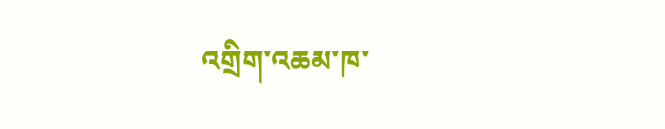འགྲིག་འཆམ་ཁ་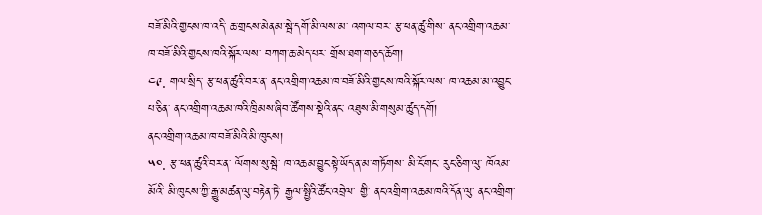བཟོ་མིའི་གྱངས་ཁ་འདི་ ཆ་གྲངས་མེནམ་སྦེ་དགོ་མི་ལས་མ་ འགལ་བར་ རྩ་ཕན་ཚུ་གིས་ ནང་འགྲིག་འཆམ་ཁ་བཟོ་མིའི་གྱངས་ཁའི་སྐོར་ལས་ བཀག་ཆ་མེད་པར་ གྲོས་ཐག་གཅད་ཆོག།
༤༩. གལ་སྲིད་ རྩ་ཕན་ཚུའི་བར་ན་ ནང་འགྲིག་འཆམ་ཁ་བཟོ་མིའི་གྱངས་ཁའི་སྐོར་ལས་ ཁ་འཆམ་མ་འབྱུང་པ་ཅིན་ ནང་འགྲིག་འཆམ་ཁའི་ཁྲིམས་ཞིབ་ཚོགས་སྡེའི་ནང་ འཐུས་མི་གསུམ་ཚུད་དགོ།
ནང་འགྲིག་འཆམ་ཁ་བཟོ་མིའི་མི་ཁུངས།
༥༠. རྩ་ཕན་ཚུའི་བར་ན་ ལོགས་སུ་སྦེ་ ཁ་འཆམ་བྱུང་སྟེ་ཡོད་ན་མ་གཏོགས་ མི་ངོ་གང་ རུང་ཅིག་ལུ་ ཁོའམ་མོའི་ མི་ཁུངས་ཀྱི་རྒྱུ་མཚན་ལུ་བརྟེན་ཏེ་ རྒྱལ་སྤྱིའི་ཚོང་འབྲེལ་ གྱི་ ནང་འགྲིག་འཆམ་ཁའི་དོན་ལུ་ ནང་འགྲིག་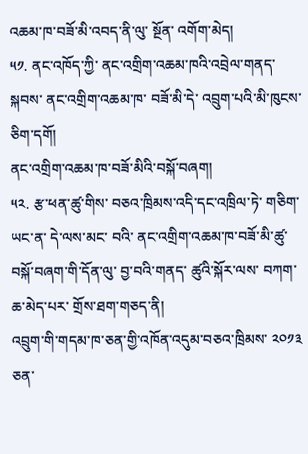འཆམ་ཁ་བཟོ་མི་འབད་ནི་ལུ་ སྔོན་ འགོག་མེད།
༥༡. ནང་འཁོད་ཀྱི་ ནང་འགྲིག་འཆམ་ཁའི་འབྲེལ་གནད་སྐབས་ ནང་འགྲིག་འཆམ་ཁ་ བཟོ་མི་དེ་ འབྲུག་པའི་མི་ཁུངས་ཅིག་དགོ།
ནང་འགྲིག་འཆམ་ཁ་བཟོ་མིའི་བསྐོ་བཞག།
༥༢. རྩ་ཕན་ཚུ་གིས་ བཅའ་ཁྲིམས་འདི་དང་འཁྲིལ་ཏེ་ གཅིག་ ཡང་ན་ དེ་ལས་མང་ བའི་ ནང་འགྲིག་འཆམ་ཁ་བཟོ་མི་ཚུ་ བསྐོ་བཞག་གི་དོན་ལུ་ བྱ་བའི་གནད་ ཚུའི་སྐོར་ལས་ བཀག་ཆ་མེད་པར་ གྲོས་ཐག་གཅད་ནི།
འབྲུག་གི་གདམ་ཁ་ཅན་གྱི་འཁོན་འདུམ་བཅའ་ཁྲིམས་ ༢༠༡༣ ཅན་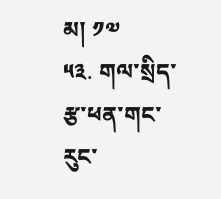མ། ༡༧
༥༣. གལ་སྲིད་ རྩ་ཕན་གང་རུང་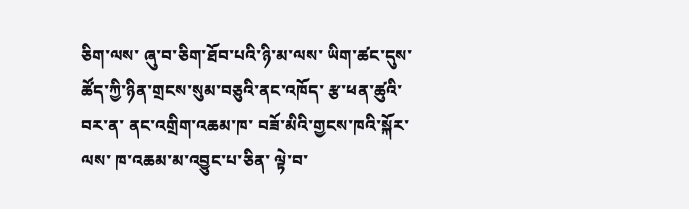ཅིག་ལས་ ཞུ་བ་ཅིག་ཐོབ་པའི་ཉི་མ་ལས་ ཡིག་ཚང་དུས་ ཚོད་ཀྱི་ཉིན་གྲངས་སུམ་བཅུའི་ནང་འཁོད་ རྩ་ཕན་ཚུའི་བར་ན་ ནང་འགྲིག་འཆམ་ཁ་ བཟོ་མིའི་གྱངས་ཁའི་སྐོར་ལས་ ཁ་འཆམ་མ་འབྱུང་པ་ཅིན་ ལྟེ་བ་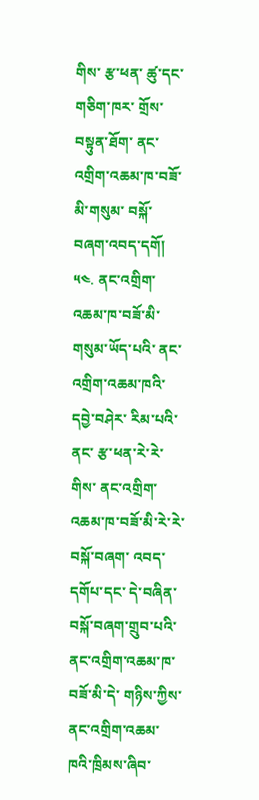གིས་ རྩ་ཕན་ ཚུ་དང་གཅིག་ཁར་ གྲོས་བསྟུན་ཐོག་ ནང་འགྲིག་འཆམ་ཁ་བཟོ་མི་གསུམ་ བསྐོ་ བཞག་འབད་དགོ།
༥༤. ནང་འགྲིག་འཆམ་ཁ་བཟོ་མི་གསུམ་ཡོད་པའི་ ནང་འགྲིག་འཆམ་ཁའི་དབྱེ་བཤེར་ རིམ་པའི་ནང་ རྩ་ཕན་རེ་རེ་གིས་ ནང་འགྲིག་འཆམ་ཁ་བཟོ་མི་རེ་རེ་ བསྐོ་བཞག་ འབད་དགོཔ་དང་ དེ་བཞིན་བསྐོ་བཞག་གྲུབ་པའི་ ནང་འགྲིག་འཆམ་ཁ་བཟོ་མི་དེ་ གཉིས་ཀྱིས་ ནང་འགྲིག་འཆམ་ཁའི་ཁྲིམས་ཞིབ་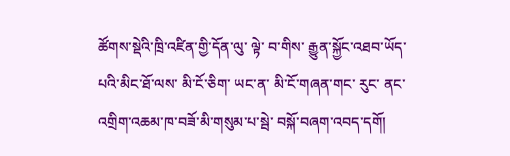ཚོགས་སྡེའི་ཁྲི་འཛིན་གྱི་དོན་ལུ་ ལྟེ་ བ་གིས་ རྒྱུན་སྐྱོང་འཐབ་ཡོད་པའི་མིང་ཐོ་ལས་ མི་ངོ་ཅིག་ ཡང་ན་ མི་ངོ་གཞན་གང་ རུང་ ནང་འགྲིག་འཆམ་ཁ་བཟོ་མི་གསུམ་པ་སྦེ་ བསྐོ་བཞག་འབད་དགོ།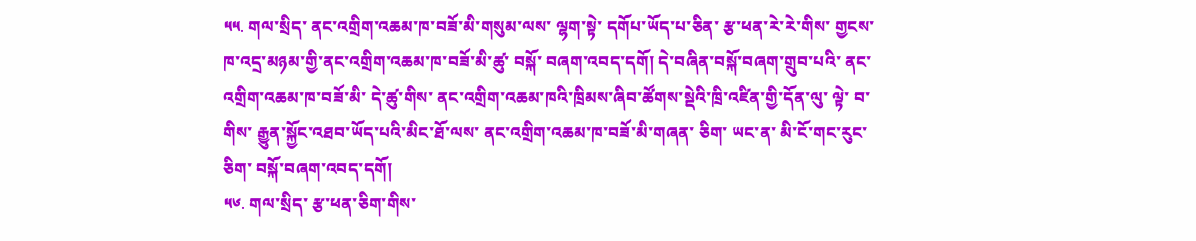༥༥. གལ་སྲིད་ ནང་འགྲིག་འཆམ་ཁ་བཟོ་མི་གསུམ་ལས་ ལྷག་སྟེ་ དགོཔ་ཡོད་པ་ཅིན་ རྩ་ཕན་རེ་རེ་གིས་ གྱངས་ཁ་འདྲ་མཉམ་གྱི་ནང་འགྲིག་འཆམ་ཁ་བཟོ་མི་ཚུ་ བསྐོ་ བཞག་འབད་དགོ། དེ་བཞིན་བསྐོ་བཞག་གྲུབ་པའི་ ནང་འགྲིག་འཆམ་ཁ་བཟོ་མི་ དེ་ཚུ་གིས་ ནང་འགྲིག་འཆམ་ཁའི་ཁྲིམས་ཞིབ་ཚོགས་སྡེའི་ཁྲི་འཛིན་གྱི་དོན་ལུ་ ལྟེ་ བ་གིས་ རྒྱུན་སྐྱོང་འཐབ་ཡོད་པའི་མིང་ཐོ་ལས་ ནང་འགྲིག་འཆམ་ཁ་བཟོ་མི་གཞན་ ཅིག་ ཡང་ན་ མི་ངོ་གང་རུང་ཅིག་ བསྐོ་བཞག་འབད་དགོ།
༥༦. གལ་སྲིད་ རྩ་ཕན་ཅིག་གིས་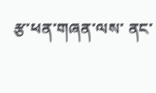རྩ་ཕན་གཞན་ལས་ ནང་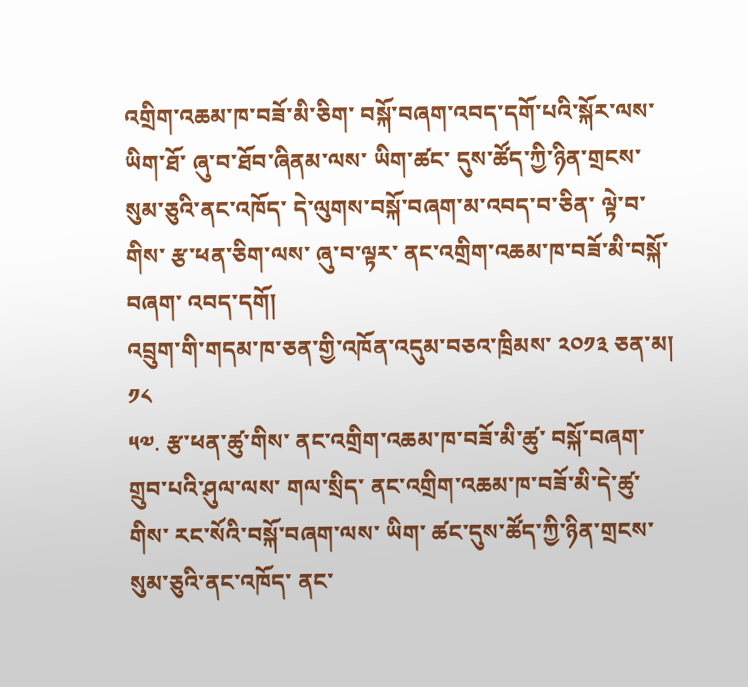འགྲིག་འཆམ་ཁ་བཟོ་མི་ཅིག་ བསྐོ་བཞག་འབད་དགོ་པའི་སྐོར་ལས་ ཡིག་ཐོ་ ཞུ་བ་ཐོབ་ཞིནམ་ལས་ ཡིག་ཚང་ དུས་ཚོད་ཀྱི་ཉིན་གྲངས་སུམ་ཅུའི་ནང་འཁོད་ དེ་ལུགས་བསྐོ་བཞག་མ་འབད་བ་ཅིན་ ལྟེ་བ་གིས་ རྩ་ཕན་ཅིག་ལས་ ཞུ་བ་ལྟར་ ནང་འགྲིག་འཆམ་ཁ་བཟོ་མི་བསྐོ་བཞག་ འབད་དགོ།
འབྲུག་གི་གདམ་ཁ་ཅན་གྱི་འཁོན་འདུམ་བཅའ་ཁྲིམས་ ༢༠༡༣ ཅན་མ། ༡༨
༥༧. རྩ་ཕན་ཚུ་གིས་ ནང་འགྲིག་འཆམ་ཁ་བཟོ་མི་ཚུ་ བསྐོ་བཞག་གྲུབ་པའི་ཤུལ་ལས་ གལ་སྲིད་ ནང་འགྲིག་འཆམ་ཁ་བཟོ་མི་དེ་ཚུ་གིས་ རང་སོའི་བསྐོ་བཞག་ལས་ ཡིག་ ཚང་དུས་ཚོད་ཀྱི་ཉིན་གྲངས་སུམ་ཅུའི་ནང་འཁོད་ ནང་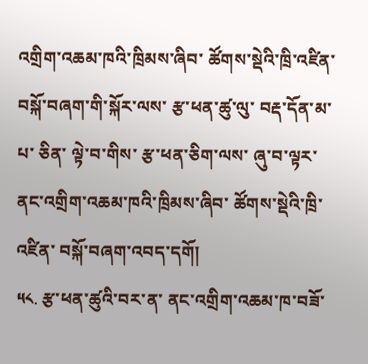འགྲིག་འཆམ་ཁའི་ཁྲིམས་ཞིབ་ ཚོགས་སྡེའི་ཁྲི་འཛིན་ བསྐོ་བཞག་གི་སྐོར་ལས་ རྩ་ཕན་ཚུ་ལུ་ བརྡ་དོན་མ་པ་ ཅིན་ ལྟེ་བ་གིས་ རྩ་ཕན་ཅིག་ལས་ ཞུ་བ་ལྟར་ ནང་འགྲིག་འཆམ་ཁའི་ཁྲིམས་ཞིབ་ ཚོགས་སྡེའི་ཁྲི་འཛིན་ བསྐོ་བཞག་འབད་དགོ།
༥༨. རྩ་ཕན་ཚུའི་བར་ན་ ནང་འགྲིག་འཆམ་ཁ་བཟོ་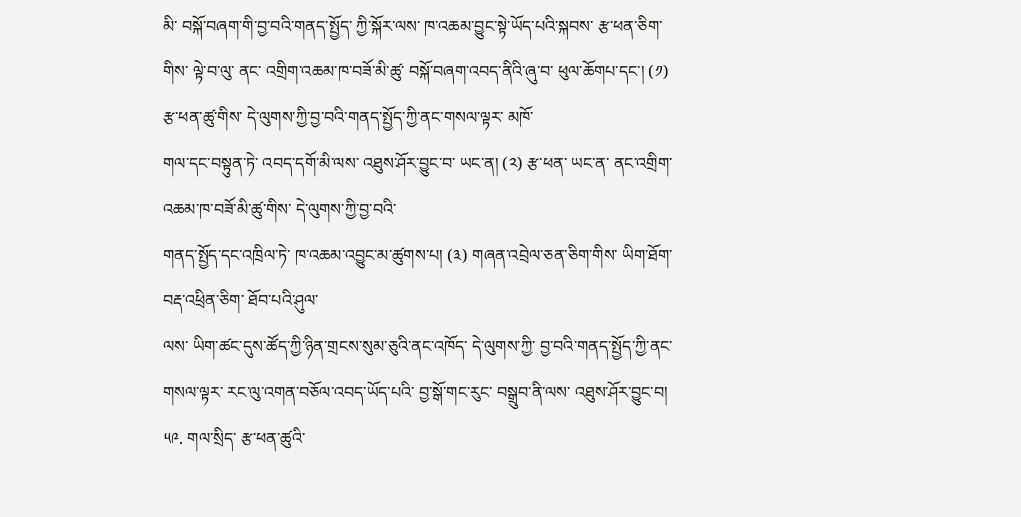མི་ བསྐོ་བཞག་གི་བྱ་བའི་གནད་སྤྱོད་ ཀྱི་སྐོར་ལས་ ཁ་འཆམ་བྱུང་སྟེ་ཡོད་པའི་སྐབས་ རྩ་ཕན་ཅིག་གིས་ ལྟེ་བ་ལུ་ ནང་ འགྲིག་འཆམ་ཁ་བཟོ་མི་ཚུ་ བསྐོ་བཞག་འབད་ནིའི་ཞུ་བ་ ཕུལ་ཆོགཔ་དང་། (༡) རྩ་ཕན་ཚུ་གིས་ དེ་ལུགས་ཀྱི་བྱ་བའི་གནད་སྤྱོད་ཀྱི་ནང་གསལ་ལྟར་ མཁོ་
གལ་དང་བསྟུན་ཏེ་ འབད་དགོ་མི་ལས་ འཐུས་ཤོར་བྱུང་བ་ ཡང་ན། (༢) རྩ་ཕན་ ཡང་ན་ ནང་འགྲིག་འཆམ་ཁ་བཟོ་མི་ཚུ་གིས་ དེ་ལུགས་ཀྱི་བྱ་བའི་
གནད་སྤྱོད་དང་འཁྲིལ་ཏེ་ ཁ་འཆམ་འབྱུང་མ་ཚུགས་པ། (༣) གཞན་འབྲེལ་ཅན་ཅིག་གིས་ ཡིག་ཐོག་ བརྡ་འཕྲིན་ཅིག་ ཐོབ་པའི་ཤུལ་
ལས་ ཡིག་ཚང་དུས་ཚོད་ཀྱི་ཉིན་གྲངས་སུམ་ཅུའི་ནང་འཁོད་ དེ་ལུགས་ཀྱི་ བྱ་བའི་གནད་སྤྱོད་ཀྱི་ནང་གསལ་ལྟར་ རང་ལུ་འགན་བཅོལ་འབད་ཡོད་པའི་ བྱ་སྒོ་གང་རུང་ བསྒྲུབ་ནི་ལས་ འཐུས་ཤོར་བྱུང་བ།
༥༩. གལ་སྲིད་ རྩ་ཕན་ཚུའི་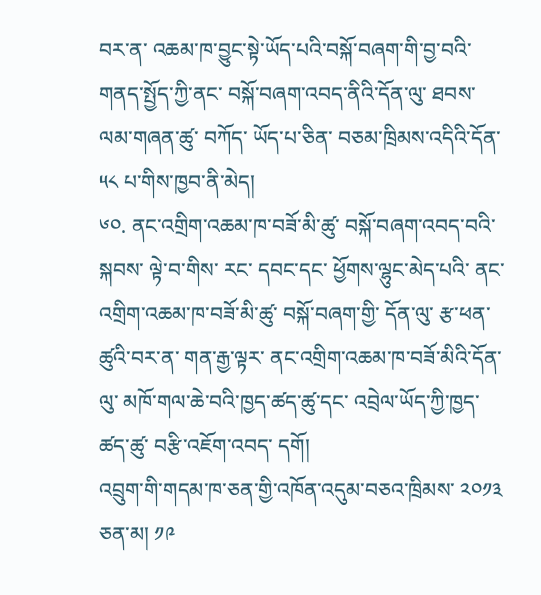བར་ན་ འཆམ་ཁ་བྱུང་སྟེ་ཡོད་པའི་བསྐོ་བཞག་གི་བྱ་བའི་ གནད་སྤྱོད་ཀྱི་ནང་ བསྐོ་བཞག་འབད་ནིའི་དོན་ལུ་ ཐབས་ལམ་གཞན་ཚུ་ བཀོད་ ཡོད་པ་ཅིན་ བཅམ་ཁྲིམས་འདིའི་དོན་ ༥༨ པ་གིས་ཁྱབ་ནི་མེད།
༦༠. ནང་འགྲིག་འཆམ་ཁ་བཟོ་མི་ཚུ་ བསྐོ་བཞག་འབད་བའི་སྐབས་ ལྟེ་བ་གིས་ རང་ དབང་དང་ ཕྱོགས་ལྷུང་མེད་པའི་ ནང་འགྲིག་འཆམ་ཁ་བཟོ་མི་ཚུ་ བསྐོ་བཞག་གྱི་ དོན་ལུ་ རྩ་ཕན་ཚུའི་བར་ན་ གན་རྒྱ་ལྟར་ ནང་འགྲིག་འཆམ་ཁ་བཟོ་མིའི་དོན་ལུ་ མཁོ་གལ་ཆེ་བའི་ཁྱད་ཚད་ཚུ་དང་ འབྲེལ་ཡོད་ཀྱི་ཁྱད་ཚད་ཚུ་ བརྩི་འཇོག་འབད་ དགོ།
འབྲུག་གི་གདམ་ཁ་ཅན་གྱི་འཁོན་འདུམ་བཅའ་ཁྲིམས་ ༢༠༡༣ ཅན་མ། ༡༩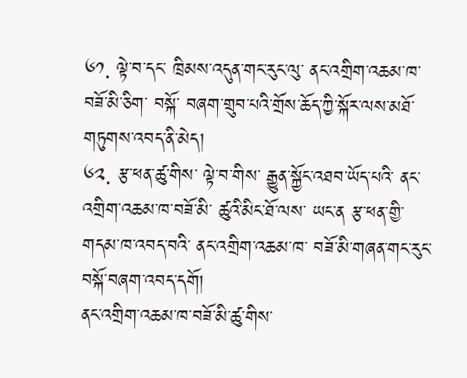༦༡. ལྟེ་བ་དང་ ཁྲིམས་འདུན་གང་རུང་ལུ་ ནང་འགྲིག་འཆམ་ཁ་བཟོ་མི་ཅིག་ བསྐོ་ བཞག་གྲུབ་པའི་གྲོས་ཆོད་ཀྱི་སྐོར་ལས་མཐོ་གཏུགས་འབད་ནི་མེད།
༦༢. རྩ་ཕན་ཚུ་གིས་ ལྟེ་བ་གིས་ རྒྱུན་སྐྱོང་འཐབ་ཡོད་པའི་ ནང་འགྲིག་འཆམ་ཁ་བཟོ་མི་ ཚུའི་མིང་ཐོ་ལས་ ཡང་ན རྩ་ཕན་གྱི་ གདམ་ཁ་འབད་བའི་ ནང་འགྲིག་འཆམ་ཁ་ བཟོ་མི་གཞན་གང་རུང་ བསྐོ་བཞག་འབད་དགོ།
ནང་འགྲིག་འཆམ་ཁ་བཟོ་མི་ཚུ་གིས་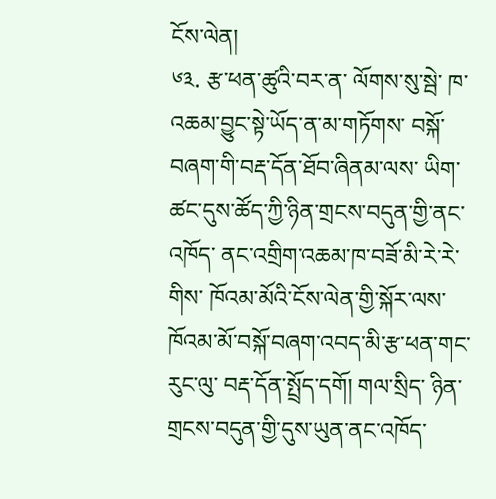ངོས་ལེན།
༦༣. རྩ་ཕན་ཚུའི་བར་ན་ ལོགས་སུ་སྦེ་ ཁ་འཆམ་བྱུང་སྟེ་ཡོད་ན་མ་གཏོགས་ བསྐོ་ བཞག་གི་བརྡ་དོན་ཐོབ་ཞིནམ་ལས་ ཡིག་ཚང་དུས་ཚོད་ཀྱི་ཉིན་གྲངས་བདུན་གྱི་ནང་ འཁོད་ ནང་འགྲིག་འཆམ་ཁ་བཟོ་མི་རེ་རེ་གིས་ ཁོའམ་མོའི་ངོས་ལེན་གྱི་སྐོར་ལས་ ཁོའམ་མོ་བསྐོ་བཞག་འབད་མི་རྩ་ཕན་གང་རུང་ལུ་ བརྡ་དོན་སྤྲོད་དགོ། གལ་སྲིད་ ཉིན་གྲངས་བདུན་གྱི་དུས་ཡུན་ནང་འཁོད་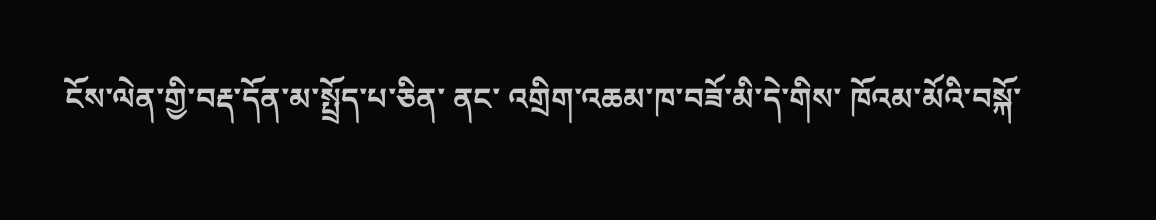ངོས་ལེན་གྱི་བརྡ་དོན་མ་སྤྲོད་པ་ཅིན་ ནང་ འགྲིག་འཆམ་ཁ་བཟོ་མི་དེ་གིས་ ཁོའམ་མོའི་བསྐོ་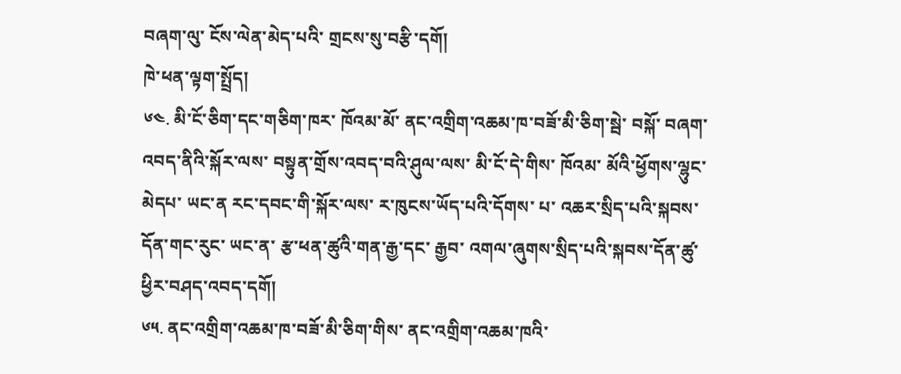བཞག་ལུ་ ངོས་ལེན་མེད་པའི་ གྲངས་སུ་བརྩི་དགོ།
ཁེ་ཕན་ལྟག་སྤྲོད།
༦༤. མི་ངོ་ཅིག་དང་གཅིག་ཁར་ ཁོའམ་མོ་ ནང་འགྲིག་འཆམ་ཁ་བཟོ་མི་ཅིག་སྦེ་ བསྐོ་ བཞག་འབད་ནིའི་སྐོར་ལས་ བསྟུན་གྲོས་འབད་བའི་ཤུལ་ལས་ མི་ངོ་དེ་གིས་ ཁོའམ་ མོའི་ཕྱོགས་ལྷུང་མེདཔ་ ཡང་ན རང་དབང་གི་སྐོར་ལས་ ར་ཁུངས་ཡོད་པའི་དོགས་ པ་ འཆར་སྲིད་པའི་སྐབས་དོན་གང་རུང་ ཡང་ན་ རྩ་ཕན་ཚུའི་གན་རྒྱ་དང་ རྒྱབ་ འགལ་ཞུགས་སྲིད་པའི་སྐབས་དོན་ཚུ་ ཕྱིར་བཤད་འབད་དགོ།
༦༥. ནང་འགྲིག་འཆམ་ཁ་བཟོ་མི་ཅིག་གིས་ ནང་འགྲིག་འཆམ་ཁའི་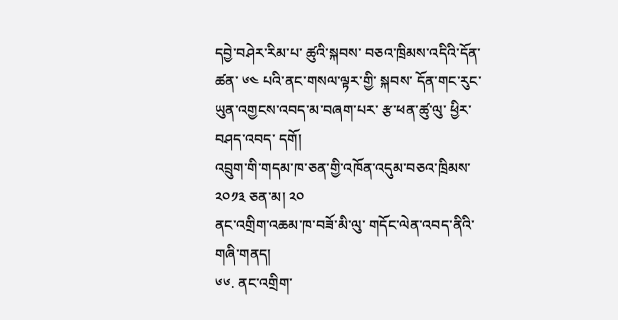དབྱེ་བཤེར་རིམ་པ་ ཚུའི་སྐབས་ བཅའ་ཁྲིམས་འདིའི་དོན་ཚན་ ༦༤ པའི་ནང་གསལ་ལྟར་གྱི་ སྐབས་ དོན་གང་རུང་ ཡུན་འགྱངས་འབད་མ་བཞག་པར་ རྩ་ཕན་ཚུ་ལུ་ ཕྱིར་བཤད་འབད་ དགོ།
འབྲུག་གི་གདམ་ཁ་ཅན་གྱི་འཁོན་འདུམ་བཅའ་ཁྲིམས་ ༢༠༡༣ ཅན་མ། ༢༠
ནང་འགྲིག་འཆམ་ཁ་བཟོ་མི་ལུ་ གདོང་ལེན་འབད་ནིའི་གཞི་གནད།
༦༦. ནང་འགྲིག་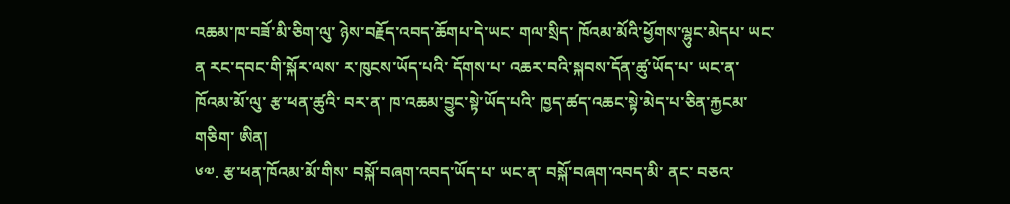འཆམ་ཁ་བཟོ་མི་ཅིག་ལུ་ ཉེས་བརྗོད་འབད་ཆོགཔ་དེ་ཡང་ གལ་སྲིད་ ཁོའམ་མོའི་ཕྱོགས་ལྷུང་མེདཔ་ ཡང་ན རང་དབང་གི་སྐོར་ལས་ ར་ཁུངས་ཡོད་པའི་ དོགས་པ་ འཆར་བའི་སྐབས་དོན་ཚུ་ཡོད་པ་ ཡང་ན་ ཁོའམ་མོ་ལུ་ རྩ་ཕན་ཚུའི་ བར་ན་ ཁ་འཆམ་བྱུང་སྟེ་ཡོད་པའི་ ཁྱད་ཚད་འཆང་སྟེ་མེད་པ་ཅིན་རྐྱངམ་གཅིག་ ཨིན།
༦༧. རྩ་ཕན་ཁོའམ་མོ་གིས་ བསྐོ་བཞག་འབད་ཡོད་པ་ ཡང་ན་ བསྐོ་བཞག་འབད་མི་ ནང་ བཅའ་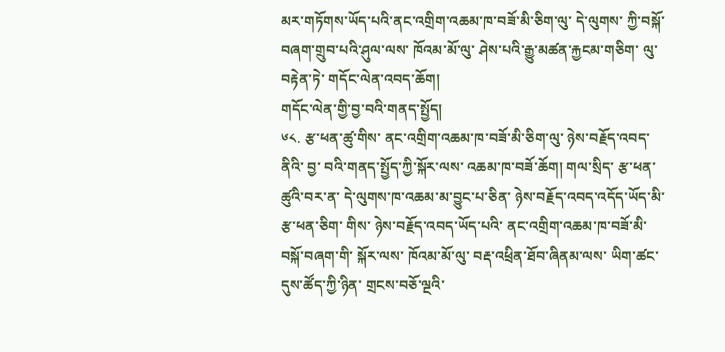མར་གཏོགས་ཡོད་པའི་ནང་འགྲིག་འཆམ་ཁ་བཟོ་མི་ཅིག་ལུ་ དེ་ལུགས་ ཀྱི་བསྐོ་བཞག་གྲུབ་པའི་ཤུལ་ལས་ ཁོའམ་མོ་ལུ་ ཤེས་པའི་རྒྱུ་མཚན་རྐྱངམ་གཅིག་ ལུ་བརྟེན་ཏེ་ གདོང་ལེན་འབད་ཆོག།
གདོང་ལེན་གྱི་བྱ་བའི་གནད་སྤྱོད།
༦༨. རྩ་ཕན་ཚུ་གིས་ ནང་འགྲིག་འཆམ་ཁ་བཟོ་མི་ཅིག་ལུ་ ཉེས་བརྗོད་འབད་ནིའི་ བྱ་ བའི་གནད་སྤྱོད་ཀྱི་སྐོར་ལས་ འཆམ་ཁ་བཟོ་ཆོག། གལ་སྲིད་ རྩ་ཕན་ཚུའི་བར་ན་ དེ་ལུགས་ཁ་འཆམ་མ་བྱུང་པ་ཅིན་ ཉེས་བརྗོད་འབད་འདོད་ཡོད་མི་ རྩ་ཕན་ཅིག་ གིས་ ཉེས་བརྗོད་འབད་ཡོད་པའི་ ནང་འགྲིག་འཆམ་ཁ་བཟོ་མི་ བསྐོ་བཞག་གི་ སྐོར་ལས་ ཁོའམ་མོ་ལུ་ བརྡ་འཕྲིན་ཐོབ་ཞིནམ་ལས་ ཡིག་ཚང་དུས་ཚོད་ཀྱི་ཉིན་ གྲངས་བཅོ་ལྔའི་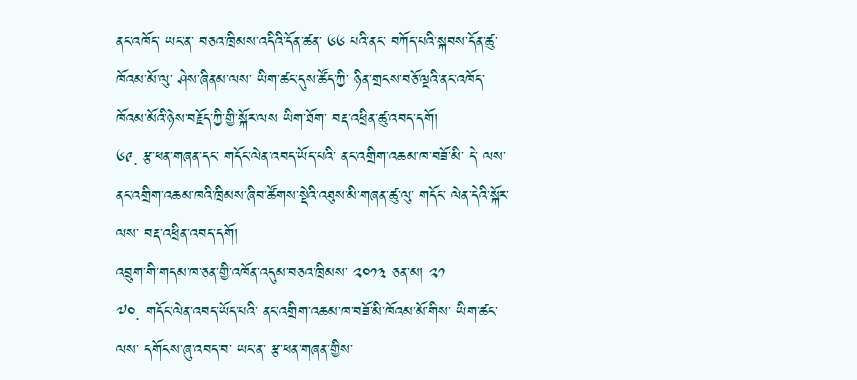ནང་འཁོད་ ཡང་ན་ བཅའ་ཁྲིམས་འདིའི་དོན་ཚན་ ༦༦ པའི་ནང་ བཀོད་པའི་སྐབས་དོན་ཚུ་ ཁོའམ་མོ་ལུ་ ཤེས་ཞིནམ་ལས་ ཡིག་ཚང་དུས་ཚོད་ཀྱི་ ཉིན་གྲངས་བཅོ་ལྔའི་ནང་འཁོད་ ཁོའམ་མོའི་ཉེས་བརྗོད་ཀྱི་གྱི་སྐོར་ལས ཡིག་ཐོག་ བརྡ་འཕྲིན་ཚུ་འབད་དགོ།
༦༩. རྩ་ཕན་གཞན་དང་ གདོང་ལེན་འབད་ཡོད་པའི་ ནང་འགྲིག་འཆམ་ཁ་བཟོ་མི་ དེ་ ལས་ ནང་འགྲིག་འཆམ་ཁའི་ཁྲིམས་ཞིབ་ཚོགས་སྡེའི་འཐུས་མི་གཞན་ཚུ་ལུ་ གདོང་ ལེན་དེའི་སྐོར་ལས་ བརྡ་འཕྲིན་འབད་དགོ།
འབྲུག་གི་གདམ་ཁ་ཅན་གྱི་འཁོན་འདུམ་བཅའ་ཁྲིམས་ ༢༠༡༣ ཅན་མ། ༢༡
༧༠. གདོང་ལེན་འབད་ཡོད་པའི་ ནང་འགྲིག་འཆམ་ཁ་བཟོ་མི་ཁོའམ་མོ་གིས་ ཡིག་ཚང་ ལས་ དགོངས་ཞུ་འབད་བ་ ཡང་ན་ རྩ་ཕན་གཞན་གྱིས་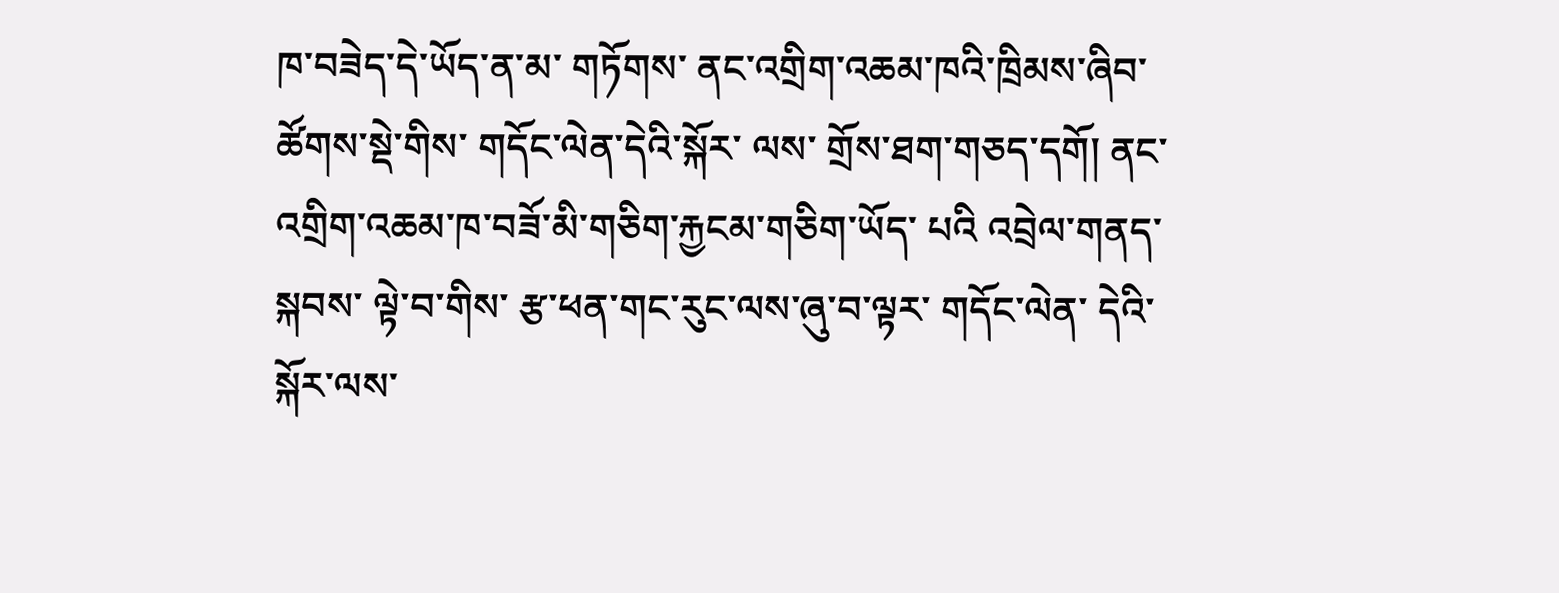ཁ་བཟེད་དེ་ཡོད་ན་མ་ གཏོགས་ ནང་འགྲིག་འཆམ་ཁའི་ཁྲིམས་ཞིབ་ཚོགས་སྡེ་གིས་ གདོང་ལེན་དེའི་སྐོར་ ལས་ གྲོས་ཐག་གཅད་དགོ། ནང་འགྲིག་འཆམ་ཁ་བཟོ་མི་གཅིག་རྐྱངམ་གཅིག་ཡོད་ པའི འབྲེལ་གནད་སྐབས་ ལྟེ་བ་གིས་ རྩ་ཕན་གང་རུང་ལས་ཞུ་བ་ལྟར་ གདོང་ལེན་ དེའི་སྐོར་ལས་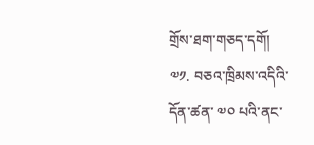གྲོས་ཐག་གཅད་དགོ།
༧༡. བཅའ་ཁྲིམས་འདིའི་དོན་ཚན་ ༧༠ པའི་ནང་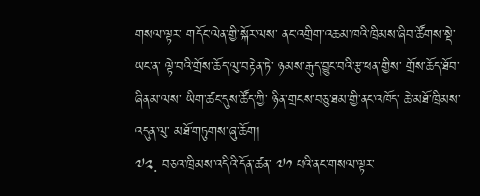གསལ་ལྟར་ གདོང་ལེན་གྱི་སྐོར་ལས་ ནང་འགྲིག་འཆམ་ཁའི་ཁྲིམས་ཞིབ་ཚོགས་སྡེ་ ཡང་ན་ ལྟེ་བའི་གྲོས་ཆོད་ལུ་བརྟེན་ཏེ་ ཉམས་རྒུད་བྱུང་བའི་རྩ་ཕན་གྱིས་ གྲོས་ཆོད་ཐོབ་ཞིནམ་ལས་ ཡིག་ཚང་དུས་ཚོད་ཀྱི་ ཉིན་གྲངས་བཅུ་ཐམ་གྱི་ནང་འཁོད་ ཆེ་མཐོ་ཁྲིམས་འདུན་ལུ་ མཐོ་གཏུགས་ཞུ་ཆོག།
༧༢. བཅའ་ཁྲིམས་འདིའི་དོན་ཚན་ ༧༡ པའི་ནང་གསལ་ལྟར་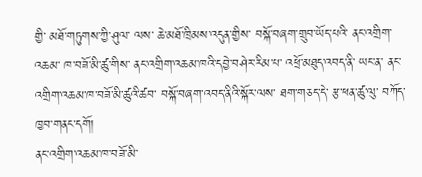གྱི་ མཐོ་གཏུགས་ཀྱི་ཤུལ་ ལས་ ཆེ་མཐོ་ཁྲིམས་འདུན་གྱིས་ བསྐོ་བཞག་གྲུབ་ཡོད་པའི་ ནང་འགྲིག་འཆམ་ ཁ་བཟོ་མི་ཚུ་གིས་ ནང་འགྲིག་འཆམ་ཁའི་དབྱེ་བཤེར་རིམ་པ་ འཕྲོ་མཐུད་འབད་ནི་ ཡང་ན་ ནང་འགྲིག་འཆམ་ཁ་བཟོ་མི་ཚུའི་ཚབ་ བསྐོ་བཞག་འབད་ནིའི་སྐོར་ལས་ ཐག་གཅད་དེ་ རྩ་ཕན་ཚུ་ལུ་ བཀོད་ཁྱབ་གནང་དགོ།
ནང་འགྲིག་འཆམ་ཁ་བཟོ་མི་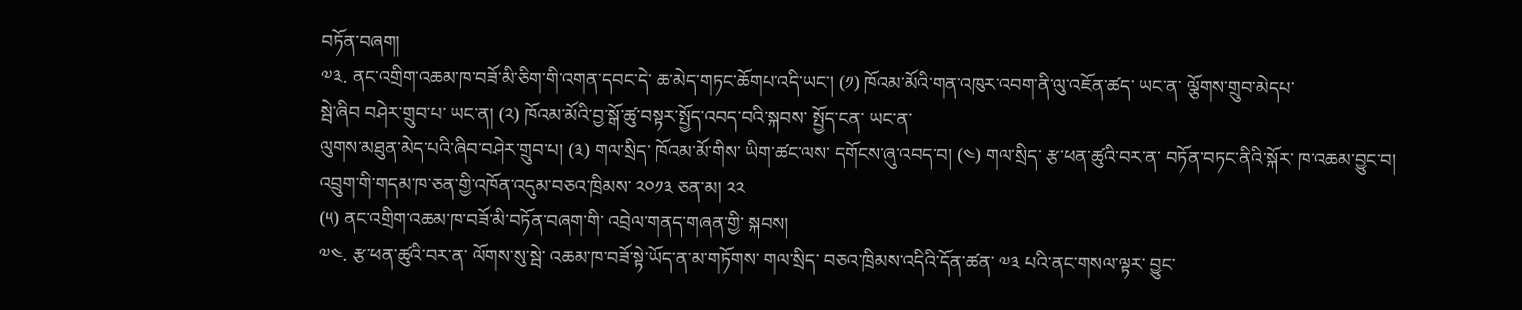བཏོན་བཞག།
༧༣. ནང་འགྲིག་འཆམ་ཁ་བཟོ་མི་ཅིག་གི་འགན་དབང་དེ་ ཆ་མེད་གཏང་ཆོགཔ་འདི་ཡང་། (༡) ཁོའམ་མོའི་གན་འཁུར་འབག་ནི་ལུ་འཇོན་ཚད་ ཡང་ན་ ལྕོགས་གྲུབ་མེདཔ་
སྦེ་ཞིབ བཤེར་གྲུབ་པ་ ཡང་ན། (༢) ཁོའམ་མོའི་བྱ་སྒོ་ཚུ་བསྟར་སྤྱོད་འབད་བའི་སྐབས་ སྤྱོད་ངན་ ཡང་ན་
ལུགས་མཐུན་མེད་པའི་ཞིབ་བཤེར་གྲུབ་པ། (༣) གལ་སྲིད་ ཁོའམ་མོ་གིས་ ཡིག་ཚང་ལས་ དགོངས་ཞུ་འབད་བ། (༤) གལ་སྲིད་ རྩ་ཕན་ཚུའི་བར་ན་ བཏོན་བཏང་ནིའི་སྐོར་ ཁ་འཆམ་བྱུང་བ།
འབྲུག་གི་གདམ་ཁ་ཅན་གྱི་འཁོན་འདུམ་བཅའ་ཁྲིམས་ ༢༠༡༣ ཅན་མ། ༢༢
(༥) ནང་འགྲིག་འཆམ་ཁ་བཟོ་མི་བཏོན་བཞག་གི་ འབྲེལ་གནད་གཞན་གྱི་ སྐབས།
༧༤. རྩ་ཕན་ཚུའི་བར་ན་ ལོགས་སུ་སྦེ་ འཆམ་ཁ་བཟོ་སྟེ་ཡོད་ན་མ་གཏོགས་ གལ་སྲིད་ བཅའ་ཁྲིམས་འདིའི་དོན་ཚན་ ༧༣ པའི་ནང་གསལ་ལྟར་ བྱུང་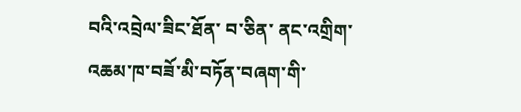བའི་འབྲེལ་ཟིང་ཐོན་ བ་ཅིན་ ནང་འགྲིག་འཆམ་ཁ་བཟོ་མི་བཏོན་བཞག་གི་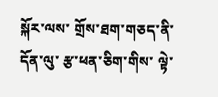སྐོར་ལས་ གྲོས་ཐག་གཅད་ནི་ དོན་ལུ་ རྩ་ཕན་ཅིག་གིས་ ལྟེ་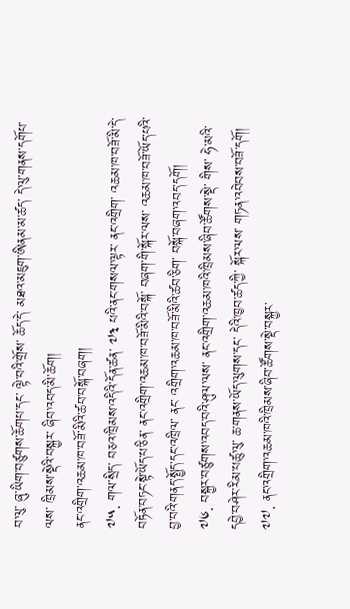བ་ལུ་ ཞུ་ཡིག་བཙུགས་ཆོགཔ་དང་ ལྟེ་བའི་གྲོས་ ཆོད་དེ་ མཐའ་མཇུག་ཨིནམ་མ་ཚད་ དེ་ལུ་གནས་དགོཔ་ལས་ ཁྲིམས་སྡེའི་བསྐྱར་ ཞིབ་འབད་མི་ཆོག།
ནང་འགྲིག་འཆམ་ཁ་བཟོ་མིའི་ཚབ་བསྐོ་བཞག།
༧༥. གལ་སྲིད་ བཅའ་ཁྲིམས་འདིའི་དོན་ཚན་ ༧༣ པའི་ནང་གསལ་ལྟར་ ནང་འགྲིག་ འཆམ་ཁ་བཟོ་མི་དེ་ བཏོན་བཏང་སྟེ་ཡོད་པ་ཅིན་ ནང་འགྲིག་འཆམ་ཁ་བཟོ་མིའི་བསྐོ་ བཞག་གི་སྐོར་ལས་ འཆམ་ཁ་བཟོ་ཡོད་པའི་ བྱ་བའི་གནད་སྤྱོད་དང་འཁྲིལ་ ནང་ འགྲིག་འཆམ་ཁ་བཟོ་མིའི་ཚབ་ཅིག་ བསྐོ་བཞག་འབད་དགོ།
༧༦. བསྐྱར་བཙུགས་འབད་བའི་ཤུལ་ལས་ ནང་འགྲིག་འཆམ་ཁའི་ཁྲིམས་ཞིབ་ཚོགས་སྡེ་ གིས་ ཧེ་མའི་དབྱེ་བཤེར་རིམ་པཚུ་ལུ་ ཆ་གནས་ཡོད་ལུགས་དང་ དེའི་ཁྱབ་ཚད་ཀྱི་ སྐོར་ལས་ གཏན་འབེབས་བཟོ་དགོ།
༧༧. ནང་འགྲིག་འཆམ་ཁའི་ཁྲིམས་ཞིབ་ཚོགས་སྡེ་བསྐྱར་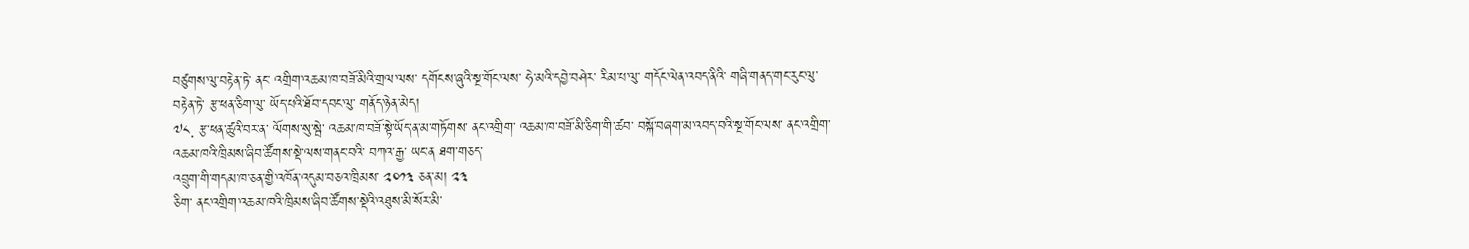བཙུགས་ལུ་བརྟེན་ཏེ་ ནང་ འགྲིག་འཆམ་ཁ་བཟོ་མིའི་གྲལ་ལས་ དགོངས་ཞུའི་སྔ་གོང་ལས་ ཧེ་མའི་དབྱེ་བཤེར་ རིམ་པ་ལུ་ གདོང་ལེན་འབད་ནིའི་ གཞི་གནད་གང་རུང་ལུ་བརྟེན་ཏེ་ རྩ་ཕན་ཅིག་ལུ་ ཡོད་པའི་ཐོབ་དབང་ལུ་ གནོད་ཉེན་མེད།
༧༨. རྩ་ཕན་ཚུའི་བར་ན་ ལོགས་སུ་སྦེ་ འཆམ་ཁ་བཟོ་སྟེ་ཡོད་ན་མ་གཏོགས་ ནང་འགྲིག་ འཆམ་ཁ་བཟོ་མི་ཅིག་གི་ཚབ་ བསྐོ་བཞག་མ་འབད་བའི་སྔ་གོང་ལས་ ནང་འགྲིག་ འཆམ་ཁའི་ཁྲིམས་ཞིབ་ཚོགས་སྡེ་ལས་གནང་བའི་ བཀའ་རྒྱ་ ཡང་ན ཐག་གཅད་
འབྲུག་གི་གདམ་ཁ་ཅན་གྱི་འཁོན་འདུམ་བཅའ་ཁྲིམས་ ༢༠༡༣ ཅན་མ། ༢༣
ཅིག་ ནང་འགྲིག་འཆམ་ཁའི་ཁྲིམས་ཞིབ་ཚོགས་སྡེའི་འཐུས་མི་སོར་མི་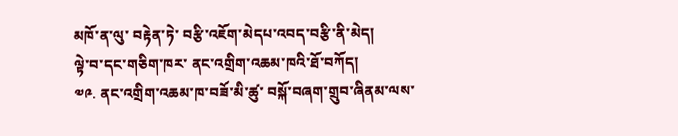མཁོ་ན་ལུ་ བརྟེན་ཏེ་ བརྩི་འཇོག་མེདཔ་འབད་བརྩི་ནི་མེད།
ལྟེ་བ་དང་གཅིག་ཁར་ ནང་འགྲིག་འཆམ་ཁའི་ཐོ་བཀོད།
༧༩. ནང་འགྲིག་འཆམ་ཁ་བཟོ་མི་ཚུ་ བསྐོ་བཞག་གྲུབ་ཞིནམ་ལས་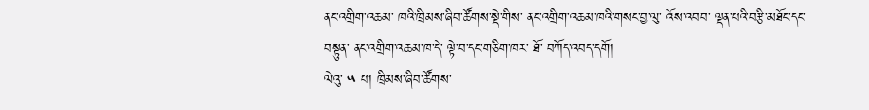ནང་འགྲིག་འཆམ་ ཁའི་ཁྲིམས་ཞིབ་ཚོགས་སྡེ་གིས་ ནང་འགྲིག་འཆམ་ཁའི་གསང་བྱ་ལུ་ འོས་འབབ་ ལྡན་པའི་བརྩི་མཐོང་དང་བསྟུན་ ནང་འགྲིག་འཆམ་ཁ་དེ་ ལྟེ་བ་དང་གཅིག་ཁར་ ཐོ་ བཀོད་འབད་དགོ།
ལེའུ་ ༥ པ། ཁྲིམས་ཞིབ་ཚོགས་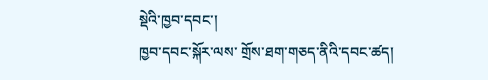སྡེའི་ཁྱབ་དབང་།
ཁྱབ་དབང་སྐོར་ལས་ གྲོས་ཐག་གཅད་ནིའི་དབང་ཚད།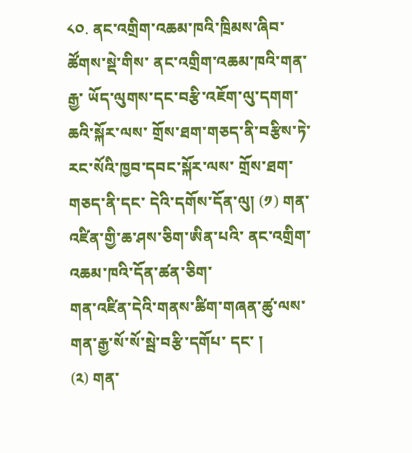༨༠. ནང་འགྲིག་འཆམ་ཁའི་ཁྲིམས་ཞིབ་ཚོགས་སྡེ་གིས་ ནང་འགྲིག་འཆམ་ཁའི་གན་རྒྱ་ ཡོད་ལུགས་དང་བརྩི་འཇོག་ལུ་དགག་ཆའི་སྐོར་ལས་ གྲོས་ཐག་གཅད་ནི་བརྩིས་ཏེ་ རང་སོའི་ཁྱབ་དབང་སྐོར་ལས་ གྲོས་ཐག་གཅད་ནི་དང་ དེའི་དགོས་དོན་ལུ། (༡) གན་འཛིན་གྱི་ཆ་ཤས་ཅིག་ཨིན་པའི་ ནང་འགྲིག་འཆམ་ཁའི་དོན་ཚན་ཅིག་
གན་འཛིན་དེའི་གནས་ཚིག་གཞན་ཚུ་ལས་ གན་རྒྱ་སོ་སོ་སྦེ་བརྩི་དགོཔ་ དང་ །
(༢) གན་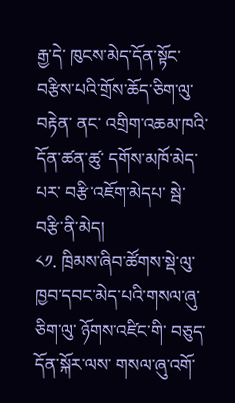རྒྱ་དེ་ ཁུངས་མེད་དོན་སྟོང་ བརྩིས་པའི་གྲོས་ཆོད་ཅིག་ལུ་བརྟེན་ ནང་ འགྲིག་འཆམ་ཁའི་དོན་ཚན་ཚུ་ དགོས་མཁོ་མེད་པར་ བརྩི་འཇོག་མེདཔ་ སྦེ་ བརྩི་ནི་མེད།
༨༡. ཁྲིམས་ཞིབ་ཚོགས་སྡེ་ལུ་ ཁྱབ་དབང་མེད་པའི་གསལ་ཞུ་ཅིག་ལུ་ ཉོགས་འཛིང་གི་ བཅུད་དོན་སྐོར་ལས་ གསལ་ཞུ་འགོ་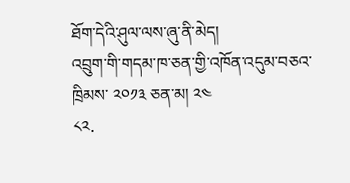ཐོག་དེའི་ཤུལ་ལས་ཞུ་ནི་མེད།
འབྲུག་གི་གདམ་ཁ་ཅན་གྱི་འཁོན་འདུམ་བཅའ་ཁྲིམས་ ༢༠༡༣ ཅན་མ། ༢༤
༨༢.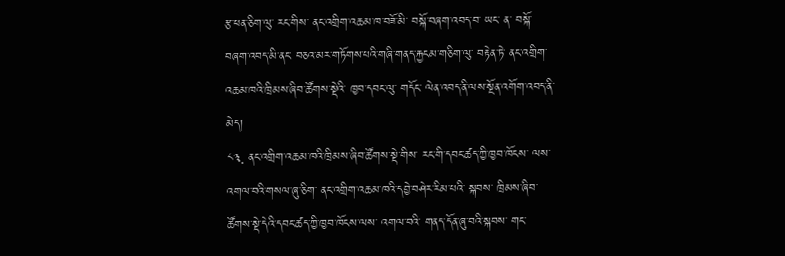རྩ་ཕན་ཅིག་ལུ་ རང་གིས་ ནང་འགྲིག་འཆམ་ཁ་བཟོ་མི་ བསྐོ་བཞག་འབད་བ་ ཡང་ ན་ བསྐོ་བཞག་འབད་མི་ནང་ བཅའ་མར་གཏོགས་པའི་གཞི་གནད་རྐྱངམ་གཅིག་ལུ་ བརྟེན་ཏེ་ ནང་འགྲིག་འཆམ་ཁའི་ཁྲིམས་ཞིབ་ཚོགས་སྡེའི་ ཁྱབ་དབང་ལུ་ གདོང་ ལེན་འབད་ནི་ལས་སྔོན་འགོག་འབད་ནི་མེད།
༨༣. ནང་འགྲིག་འཆམ་ཁའི་ཁྲིམས་ཞིབ་ཚོགས་སྡེ་གིས་ རང་གི་དབང་ཚད་ཀྱི་ཁྱབ་ཁོངས་ ལས་ འགལ་བའི་གསལ་ཞུ་ཅིག་ ནང་འགྲིག་འཆམ་ཁའི་དབྱེ་བཤེར་རིམ་པའི་ སྐབས་ ཁྲིམས་ཞིབ་ཚོགས་སྡེ་དེའི་དབང་ཚད་ཀྱི་ཁྱབ་ཁོངས་ལས་ འགལ་བའི་ གནད་དོན་ཞུ་བའི་སྐབས་ གང་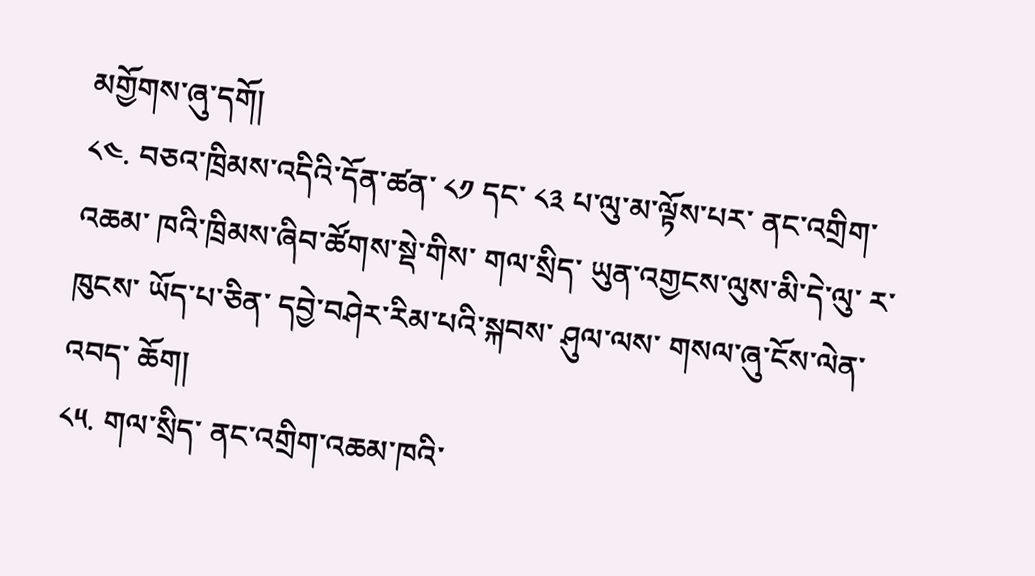མགྱོགས་ཞུ་དགོ།
༨༤. བཅའ་ཁྲིམས་འདིའི་དོན་ཚན་ ༨༡ དང་ ༨༣ པ་ལུ་མ་ལྟོས་པར་ ནང་འགྲིག་འཆམ་ ཁའི་ཁྲིམས་ཞིབ་ཚོགས་སྡེ་གིས་ གལ་སྲིད་ ཡུན་འགྱངས་ལུས་མི་དེ་ལུ་ ར་ཁུངས་ ཡོད་པ་ཅིན་ དབྱེ་བཤེར་རིམ་པའི་སྐབས་ ཤུལ་ལས་ གསལ་ཞུ་ངོས་ལེན་འབད་ ཆོག།
༨༥. གལ་སྲིད་ ནང་འགྲིག་འཆམ་ཁའི་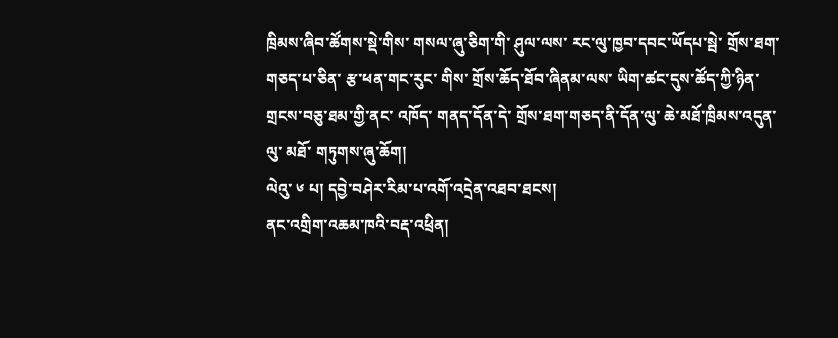ཁྲིམས་ཞིབ་ཚོགས་སྡེ་གིས་ གསལ་ཞུ་ཅིག་གི་ ཤུལ་ལས་ རང་ལུ་ཁྱབ་དབང་ཡོདཔ་སྦེ་ གྲོས་ཐག་གཅད་པ་ཅིན་ རྩ་ཕན་གང་རུང་ གིས་ གྲོས་ཆོད་ཐོབ་ཞིནམ་ལས་ ཡིག་ཚང་དུས་ཚོད་ཀྱི་ཉིན་གྲངས་བཅུ་ཐམ་གྱི་ནང་ འཁོད་ གནད་དོན་དེ་ གྲོས་ཐག་གཅད་ནི་དོན་ལུ་ ཆེ་མཐོ་ཁྲིམས་འདུན་ལུ་ མཐོ་ གཏུགས་ཞུ་ཆོག།
ལེའུ་ ༦ པ། དབྱེ་བཤེར་རིམ་པ་འགོ་འདྲེན་འཐབ་ཐངས།
ནང་འགྲིག་འཆམ་ཁའི་བརྡ་འཕྲིན།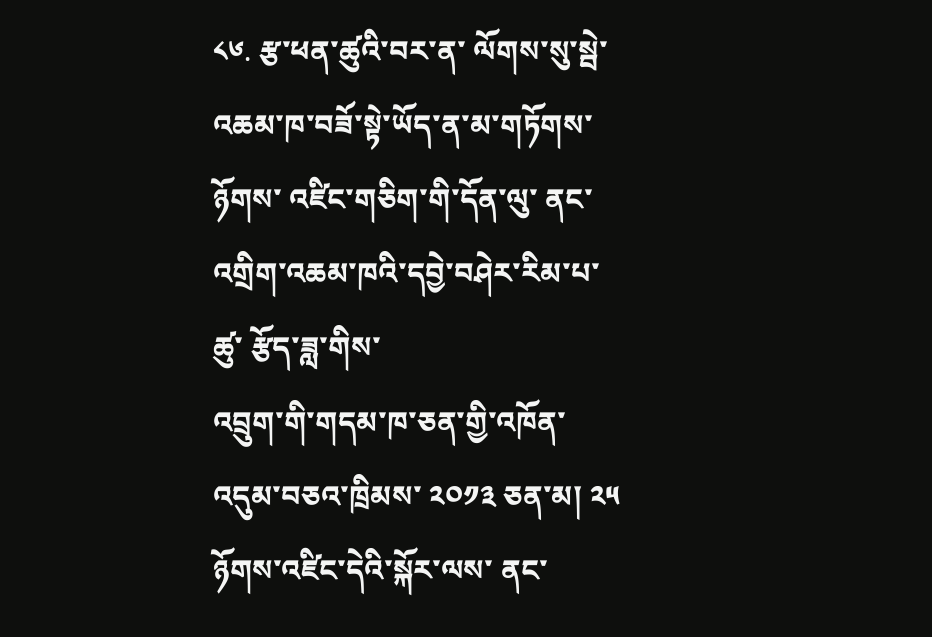༨༦. རྩ་ཕན་ཚུའི་བར་ན་ ལོགས་སུ་སྦེ་ འཆམ་ཁ་བཟོ་སྟེ་ཡོད་ན་མ་གཏོགས་ ཉོགས་ འཛིང་གཅིག་གི་དོན་ལུ་ ནང་འགྲིག་འཆམ་ཁའི་དབྱེ་བཤེར་རིམ་པ་ཚུ་ རྩོད་ཟླ་གིས་
འབྲུག་གི་གདམ་ཁ་ཅན་གྱི་འཁོན་འདུམ་བཅའ་ཁྲིམས་ ༢༠༡༣ ཅན་མ། ༢༥
ཉོགས་འཛིང་དེའི་སྐོར་ལས་ ནང་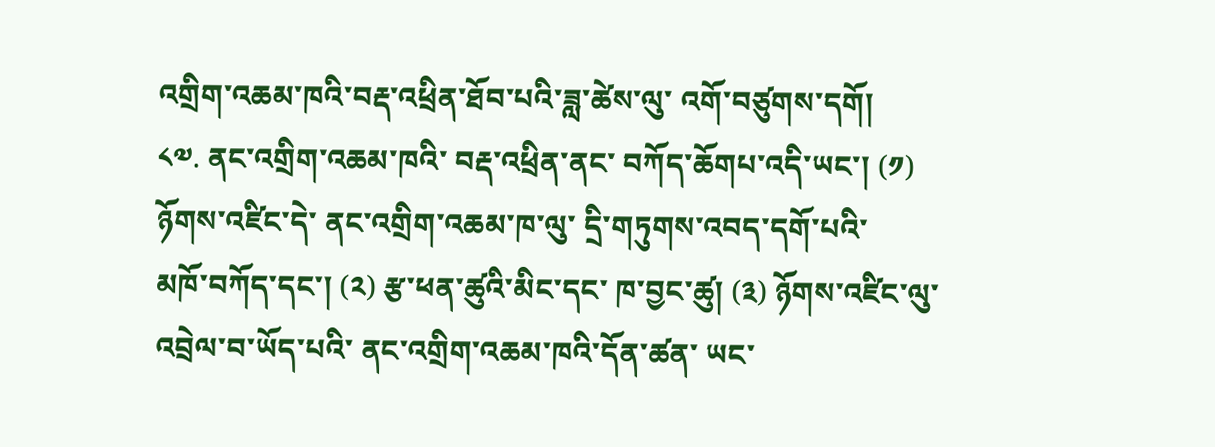འགྲིག་འཆམ་ཁའི་བརྡ་འཕྲིན་ཐོབ་པའི་ཟླ་ཚེས་ལུ་ འགོ་བཙུགས་དགོ།
༨༧. ནང་འགྲིག་འཆམ་ཁའི་ བརྡ་འཕྲིན་ནང་ བཀོད་ཆོགཔ་འདི་ཡང་། (༡) ཉོགས་འཛིང་དེ་ ནང་འགྲིག་འཆམ་ཁ་ལུ་ དྲི་གཏུགས་འབད་དགོ་པའི་
མཁོ་བཀོད་དང་། (༢) རྩ་ཕན་ཚུའི་མིང་དང་ ཁ་བྱང་ཚུ། (༣) ཉོགས་འཛིང་ལུ་འབྲེལ་བ་ཡོད་པའི་ ནང་འགྲིག་འཆམ་ཁའི་དོན་ཚན་ ཡང་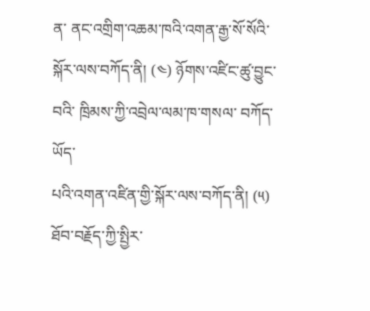ན་ ནང་འགྲིག་འཆམ་ཁའི་འགན་རྒྱ་སོ་སོའི་སྐོར་ལས་བཀོད་ནི། (༤) ཉོགས་འཛིང་ཚུ་བྱུང་བའི་ ཁྲིམས་ཀྱི་འབྲེལ་ལམ་ཁ་གསལ་ བཀོད་ཡོད་
པའི་འགན་འཛིན་གྱི་སྐོར་ལས་བཀོད་ནི། (༥) ཐོབ་བརྗོད་ཀྱི་སྤྱིར་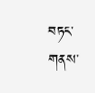བཏང་གནས་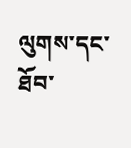ལུགས་དང་ ཐོབ་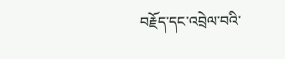བརྗོད་དང་འབྲེལ་བའི་